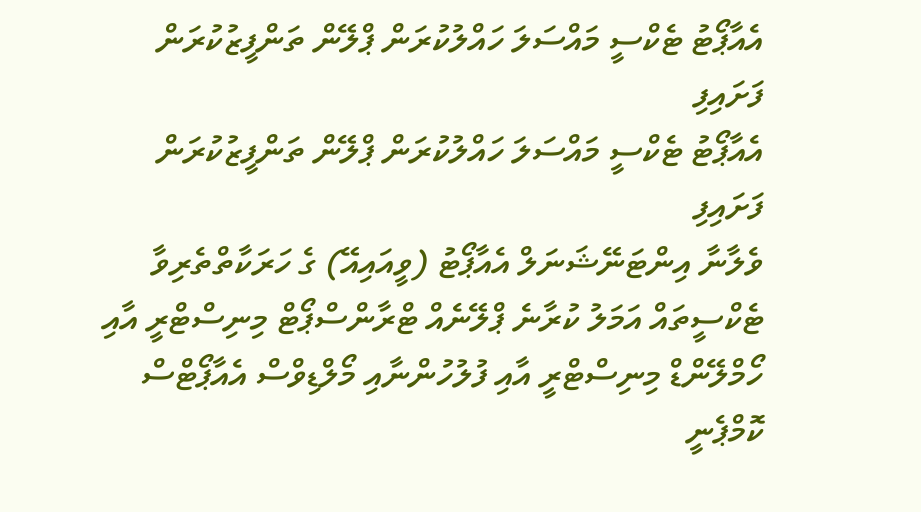އެއާޕޯޓު ޓެކްސީ މައްސަލަ ހައްލުކުރަން ޕްލޭން ތަންފީޒުކުރަން ފަށައިފި
އެއާޕޯޓު ޓެކްސީ މައްސަލަ ހައްލުކުރަން ޕްލޭން ތަންފީޒުކުރަން ފަށައިފި
ވެލާނާ އިންޓަނޭޝަނަލް އެއާޕޯޓު (ވީއައިއޭ) ގެ ހަރަކާތްތެރިވާ ޓެކްސީތައް އަމަލު ކުރާނެ ޕްލޭނެއް ޓްރާންސްޕޯޓް މިނިސްޓްރީ އާއި ހޯމްލޭންޑް މިނިސްޓްރީ އާއި ފުލުހުންނާއި މޯލްޑިވްސް އެއާޕޯޓްސް ކޮމްޕެނީ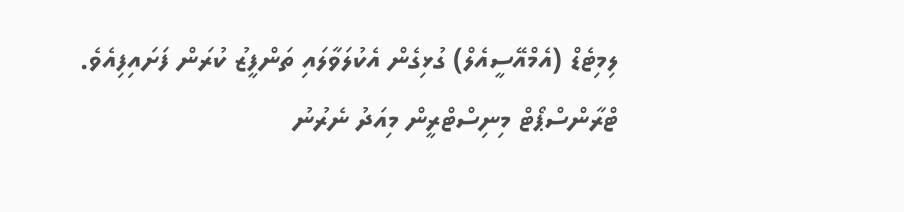ލިމިޓެޑް (އެމްއޭސީއެލް) ގުޅިގެން އެކުލަވާލައި ތަންފީޒު ކުރަން ފަށައިފިއެވެ.
ޓްރާންސްޕޯޓް މިނިސްޓްރީން މިއަދު ނެރުނު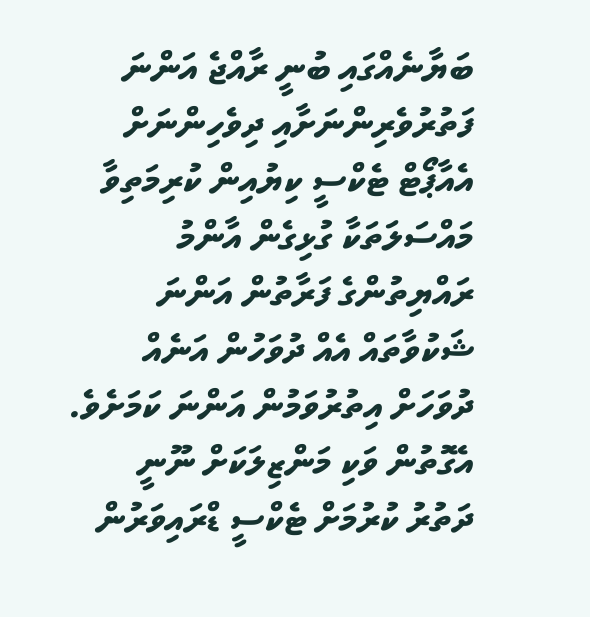ބަޔާނެއްގައި ބުނީ ރާއްޖެ އަންނަ ފަތުރުވެރިންނަށާއި ދިވެހިންނަށް އެއާޕޯޓް ޓެކްސީ ކިޔުއިން ކުރިމަތިވާ މައްސަލަތަކާ ގުޅިގެން އާންމު ރައްޔިތުންގެ ފަރާތުން އަންނަ ޝަކުވާތައް އެއް ދުވަހުން އަނެއް ދުވަހަށް އިތުރުވަމުން އަންނަ ކަމަށެވެ.
އެގޮތުން ވަކި މަންޒިލަކަށް ނޫނީ ދަތުރު ކުރުމަށް ޓެކްސީ ޑްރައިވަރުން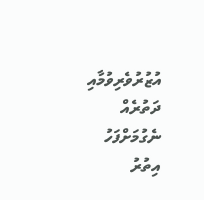އުޒުރުވެރިވުމާއި ދަތުރެއް ނެގުމަށްފަހު އިތުރު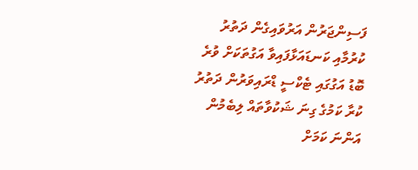ފަސިންޖަރުން އަރުވައިގެން ދަތުރު ކުރުމާއި ކަނޑައަޅާފައިވާ އަގުތަކަށް ވުރެ ބޮޑު އަގުގައި ޓެކްސީ ޑްރައިވަރުން ދަތުރު ކުރާ ކަމުގެ ގިނަ ޝަކުވާތައް ލިބެމުން އަންނަ ކަމަށް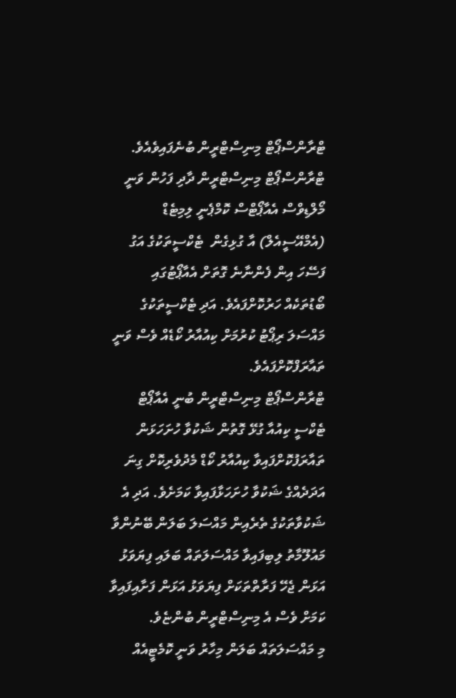ޓްރާންސްޕޯޓް މިނިސްޓްރީން ބުނެފައިވެއެވެ.
ޓްރާންސްޕޯޓް މިނިސްޓްރީން ދާދި ފަހުން ވަނީ މޯލްޑިވްސް އެއާޕޯޓްސް ކޮމްޕެނީ ލިމިޓެޑް (އެމްއޭސީއެލް) އާ ގުޅިގެން  ޓެކްސީތަކުގެ އަގު ފަސޭހަ އިން ފެންނާނެ ގޮތަށް އެއާޕޯޓުގައި ބޯޑުތަކެއް ހަރުކޮށްފައެވެ. އަދި ޓެކްސީތަކުގެ މައްސަލަ ރިޕޯޓު ކުރުމަށް ކިއުއާރު ކޯޑެއް ވެސް ވަނީ ތައާރަފްކޮށްފައެވެ.
ޓްރާންސްޕޯޓް މިނިސްޓްރީން ބުނީ އެއާޕޯޓް ޓެކްސީ ކިއުއާ ގުޅޭ ގޮތުން ޝަކުވާ ހުށަހަޅަން ތައާރަފުކޮށްފައިވާ ކިއުއާރު ކޯޑް މެދުވެރިކޮށް ގިނަ އަދަދެއްގެ ޝަކުވާ ހުށަހަޅާފައިވާ ކަމަށެވެ. އަދި އެ ޝަކުވާތަކުގެ ތެރެއިން މައްސަލަ ބަލަން ބޭނުންވާ މައުލޫމާތު ލިބިފައިވާ މައްސަލަތައް ބަލައި ފިޔަވަޅު އަޅަން ޖެހޭ ފަރާތްތަކަށް ފިޔަވަޅު އަޅަން ފަށާއިފައިވާ ކަމަށް ވެސް އެ މިނިސްޓްރީން ބުންޏެވެ.
މި މައްސަލަތައް ބަލަން މިހާރު ވަނީ ކޮމެޓީއެއް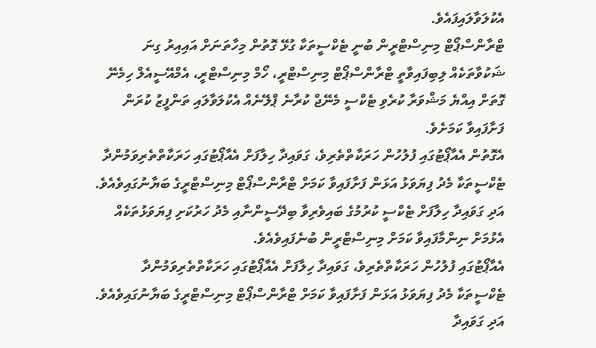އެކުލަވާލައިފައެވެ.
ޓްރާންސްޕޯޓް މިނިސްޓްރީން ބުނީ ޓެކްސީތަކާ ގުޅޭ ގޮތުން މިހާތަނަށް އައިއިރު ގިނަ ޝަކުވާތަކެއް ލިބިފައިވާތީ ޓްރާންސްޕޯޓް މިނިސްޓްރީ، ހޯމް މިނިސްޓްރީ، އެމްއޭސީއެލް ހިމެނޭ ގޮތަށް އިއްޔެ މަޝްވަރާ ކުރެވި ޓެކްސީ މެނޭޖް ކުރާނެ ޕްލޭނެއް އެކުލަވާލައި ތަންފީޒު ކުރަން ފަށާފައިވާ ކަމަށެވެ.
އެގޮތުން އެއާޕޯޓުގައި ފުލުހުން ހަރަކާތްތެރިވެ، ގަވައިދާ ހިލާފަށް އެއާޕޯޓުގައި ހަރަކާތްތެރިވަމުންދާ ޓެކްސީތަކާ މެދު ފިޔަވަޅު އަޅަން ފަށާފައިވާ ކަމަށް ޓްރާންސްޕޯޓް މިނިސްޓްރީގެ ބަޔާނުގައިވެއެވެ. އަދި ގަވައިދާ ހިލާފަށް ޓެކްސީ ކުރުމުގެ ބައިވެރިވާ ބިދޭސީންނާއި މެދު ހަރުކަށި ފިޔަވަޅުތަކެއް އެޅުމަށް ނިންމާފައިވާ ކަމަށް މިނިސްޓްރީން ބުނެފައިވެއެވެ.
އެއާޕޯޓުގައި ފުލުހުން ހަރަކާތްތެރިވެ، ގަވައިދާ ހިލާފަށް އެއާޕޯޓުގައި ހަރަކާތްތެރިވަމުންދާ ޓެކްސީތަކާ މެދު ފިޔަވަޅު އަޅަން ފަށާފައިވާ ކަމަށް ޓްރާންސްޕޯޓް މިނިސްޓްރީގެ ބަޔާނުގައިވެއެވެ. އަދި ގަވައިދާ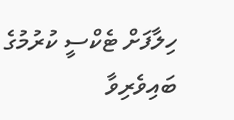ހިލާފަށް ޓެކްސީ ކުރުމުގެ ބައިވެރިވާ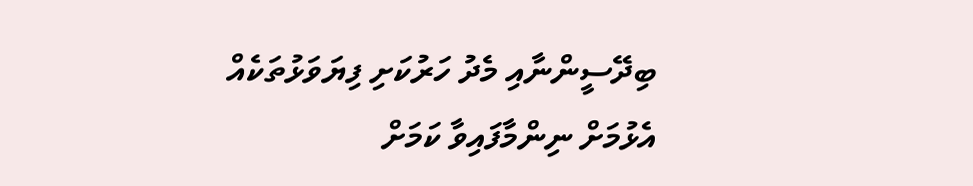ބިދޭސީންނާއި މެދު ހަރުކަށި ފިޔަވަޅުތަކެއް އެޅުމަށް ނިންމާފައިވާ ކަމަށް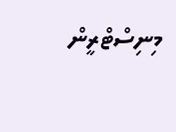މިނިސްޓްރީން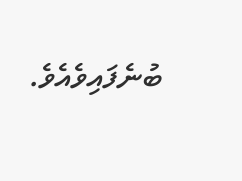ބުނެފައިވެއެވެ.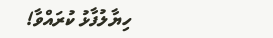ހިޔާލުފާޅު ކުރައްވާ!